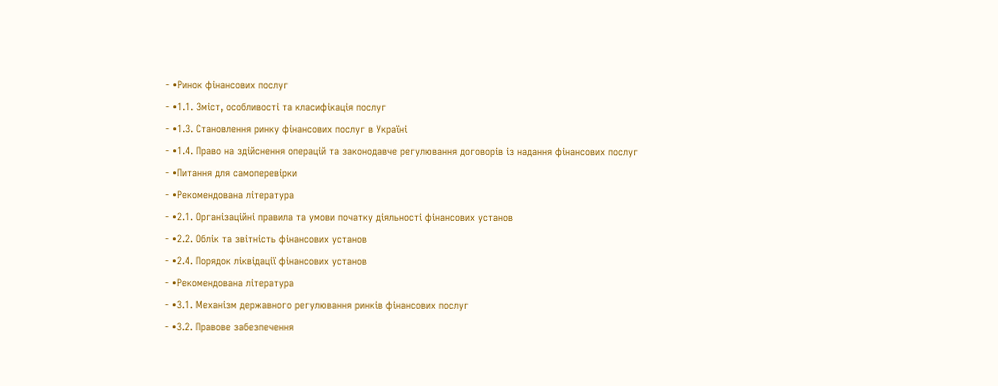- •Ринок фінансових послуг
- •1.1. Зміст, особливості та класифікація послуг
- •1.3. Становлення ринку фінансових послуг в Україні
- •1.4. Право на здійснення операцій та законодавче регулювання договорів із надання фінансових послуг
- •Питання для самоперевірки
- •Рекомендована література
- •2.1. Організаційні правила та умови початку діяльності фінансових установ
- •2.2. Облік та звітність фінансових установ
- •2.4. Порядок ліквідації фінансових установ
- •Рекомендована література
- •3.1. Механізм державного регулювання ринків фінансових послуг
- •3.2. Правове забезпечення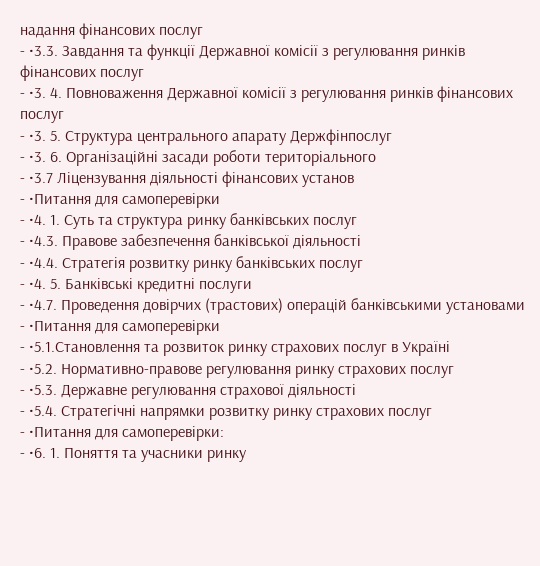надання фінансових послуг
- •3.3. Завдання та функції Державної комісії з регулювання ринків фінансових послуг
- •3. 4. Повноваження Державної комісії з регулювання ринків фінансових послуг
- •3. 5. Структура центрального апарату Держфінпослуг
- •3. 6. Організаційні засади роботи територіального
- •3.7 Ліцензування діяльності фінансових установ
- •Питання для самоперевірки
- •4. 1. Суть та структура ринку банківських послуг
- •4.3. Правове забезпечення банківської діяльності
- •4.4. Стратегія розвитку ринку банківських послуг
- •4. 5. Банківські кредитні послуги
- •4.7. Проведення довірчих (трастових) операцій банківськими установами
- •Питання для самоперевірки
- •5.1.Становлення та розвиток ринку страхових послуг в Україні
- •5.2. Нормативно-правове регулювання ринку страхових послуг
- •5.3. Державне регулювання страхової діяльності
- •5.4. Стратегічні напрямки розвитку ринку страхових послуг
- •Питання для самоперевірки:
- •6. 1. Поняття та учасники ринку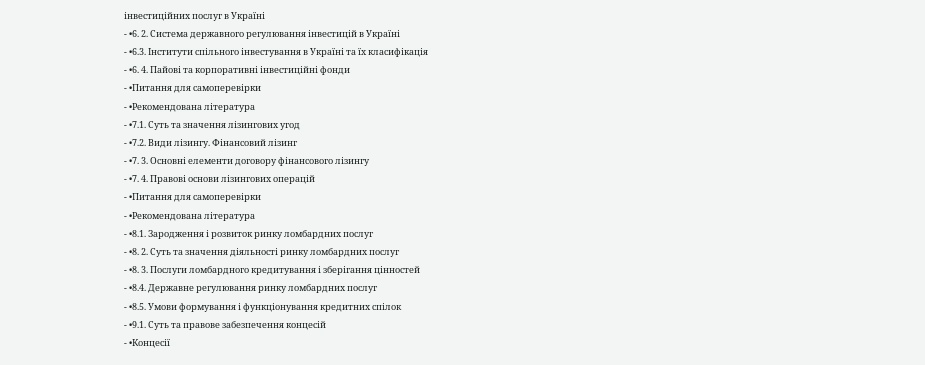інвестиційних послуг в Україні
- •6. 2. Система державного регулювання інвестицій в Україні
- •6.3. Інститути спільного інвестування в Україні та їх класифікація
- •6. 4. Пайові та корпоративні інвестиційні фонди
- •Питання для самоперевірки
- •Рекомендована література
- •7.1. Суть та значення лізингових угод
- •7.2. Види лізингу. Фінансовий лізинг
- •7. 3. Основні елементи договору фінансового лізингу
- •7. 4. Правові основи лізингових операцій
- •Питання для самоперевірки
- •Рекомендована література
- •8.1. Зародження і розвиток ринку ломбардних послуг
- •8. 2. Суть та значення діяльності ринку ломбардних послуг
- •8. 3. Послуги ломбардного кредитування і зберігання цінностей
- •8.4. Державне регулювання ринку ломбардних послуг
- •8.5. Умови формування і функціонування кредитних спілок
- •9.1. Суть та правове забезпечення концесій
- •Концесії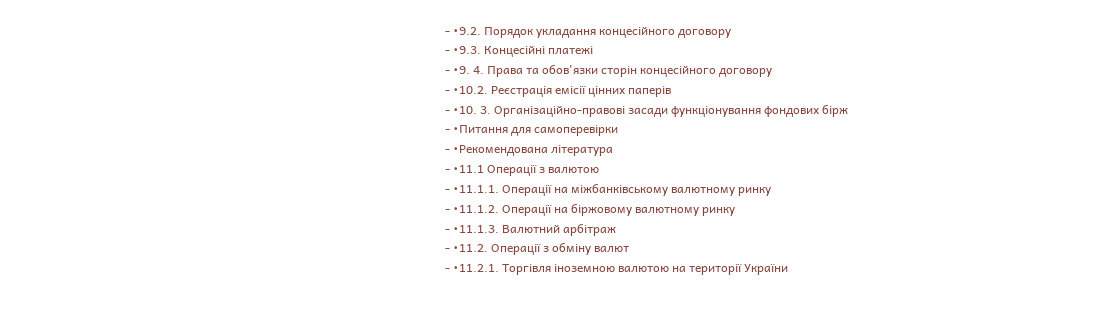- •9.2. Порядок укладання концесійного договору
- •9.3. Концесійні платежі
- •9. 4. Права та обов'язки сторін концесійного договору
- •10.2. Реєстрація емісії цінних паперів
- •10. 3. Організаційно-правові засади функціонування фондових бірж
- •Питання для самоперевірки
- •Рекомендована література
- •11.1 Операції з валютою
- •11.1.1. Операції на міжбанківському валютному ринку
- •11.1.2. Операції на біржовому валютному ринку
- •11.1.3. Валютний арбітраж
- •11.2. Операції з обміну валют
- •11.2.1. Торгівля іноземною валютою на території України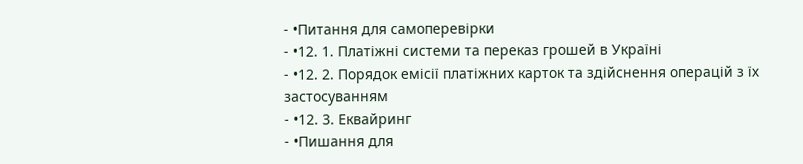- •Питання для самоперевірки
- •12. 1. Платіжні системи та переказ грошей в Україні
- •12. 2. Порядок емісії платіжних карток та здійснення операцій з їх застосуванням
- •12. 3. Еквайринг
- •Пишання для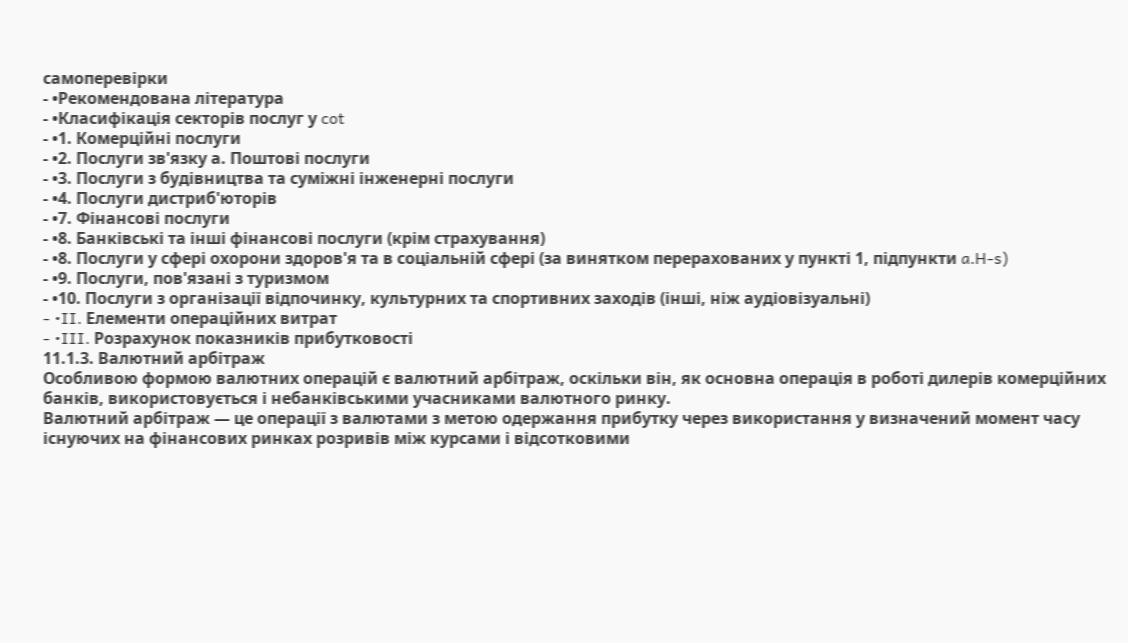самоперевірки
- •Рекомендована література
- •Класифікація секторів послуг у cot
- •1. Комерційні послуги
- •2. Послуги зв'язку а. Поштові послуги
- •3. Послуги з будівництва та суміжні інженерні послуги
- •4. Послуги дистриб'юторів
- •7. Фінансові послуги
- •8. Банківські та інші фінансові послуги (крім страхування)
- •8. Послуги у сфері охорони здоров'я та в соціальній сфері (за винятком перерахованих у пункті 1, підпункти a.H-s)
- •9. Послуги, пов'язані з туризмом
- •10. Послуги з організації відпочинку, культурних та спортивних заходів (інші, ніж аудіовізуальні)
- •II. Елементи операційних витрат
- •III. Розрахунок показників прибутковості
11.1.3. Валютний арбітраж
Особливою формою валютних операцій є валютний арбітраж, оскільки він, як основна операція в роботі дилерів комерційних банків, використовується і небанківськими учасниками валютного ринку.
Валютний арбітраж — це операції з валютами з метою одержання прибутку через використання у визначений момент часу існуючих на фінансових ринках розривів між курсами і відсотковими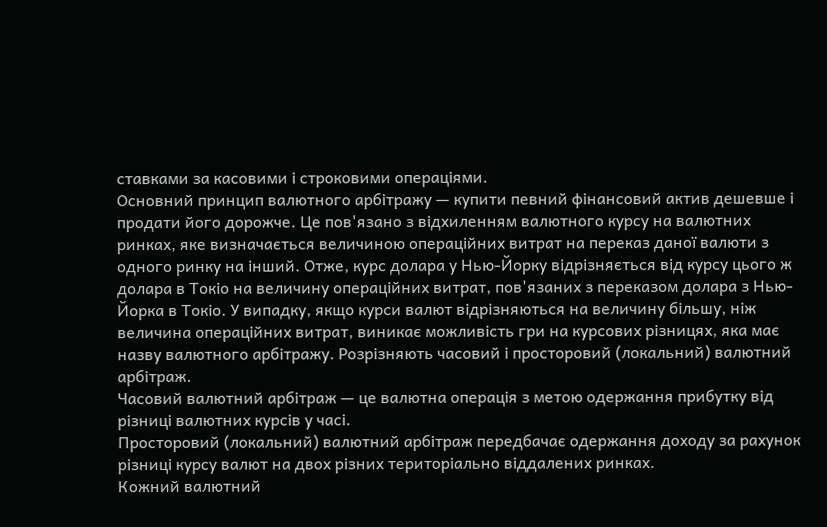ставками за касовими і строковими операціями.
Основний принцип валютного арбітражу — купити певний фінансовий актив дешевше і продати його дорожче. Це пов'язано з відхиленням валютного курсу на валютних ринках, яке визначається величиною операційних витрат на переказ даної валюти з одного ринку на інший. Отже, курс долара у Нью-Йорку відрізняється від курсу цього ж долара в Токіо на величину операційних витрат, пов'язаних з переказом долара з Нью-Йорка в Токіо. У випадку, якщо курси валют відрізняються на величину більшу, ніж величина операційних витрат, виникає можливість гри на курсових різницях, яка має назву валютного арбітражу. Розрізняють часовий і просторовий (локальний) валютний арбітраж.
Часовий валютний арбітраж — це валютна операція з метою одержання прибутку від різниці валютних курсів у часі.
Просторовий (локальний) валютний арбітраж передбачає одержання доходу за рахунок різниці курсу валют на двох різних територіально віддалених ринках.
Кожний валютний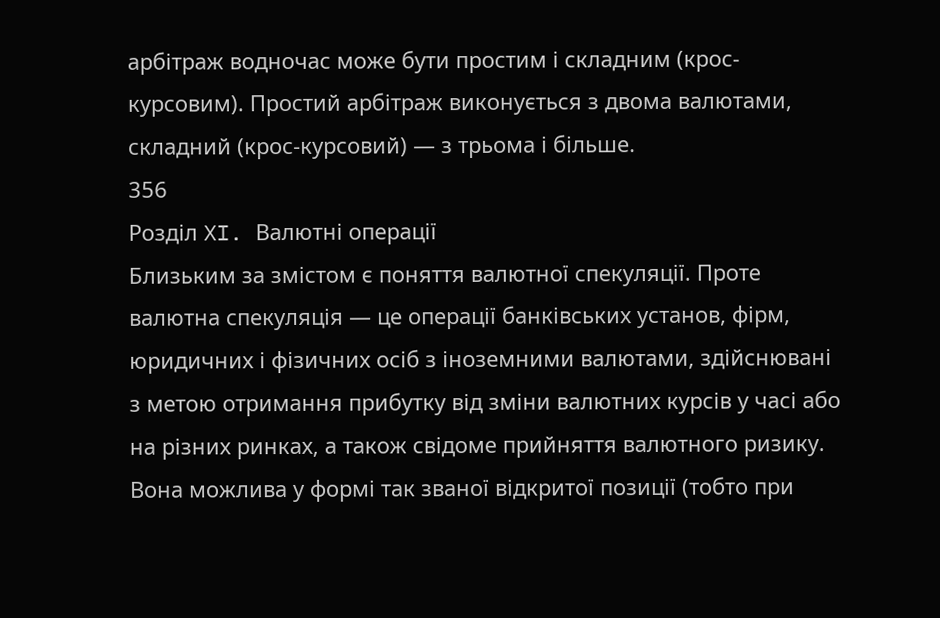арбітраж водночас може бути простим і складним (крос-курсовим). Простий арбітраж виконується з двома валютами, складний (крос-курсовий) — з трьома і більше.
356
Розділ XI. Валютні операції
Близьким за змістом є поняття валютної спекуляції. Проте валютна спекуляція — це операції банківських установ, фірм, юридичних і фізичних осіб з іноземними валютами, здійснювані з метою отримання прибутку від зміни валютних курсів у часі або на різних ринках, а також свідоме прийняття валютного ризику. Вона можлива у формі так званої відкритої позиції (тобто при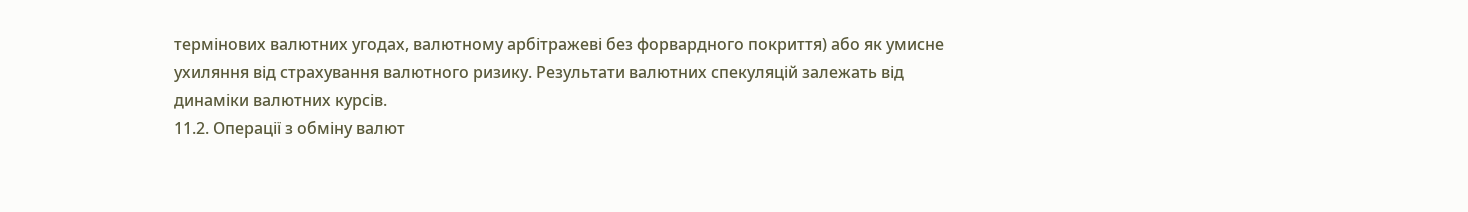термінових валютних угодах, валютному арбітражеві без форвардного покриття) або як умисне ухиляння від страхування валютного ризику. Результати валютних спекуляцій залежать від динаміки валютних курсів.
11.2. Операції з обміну валют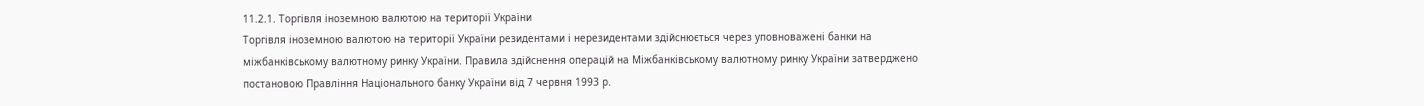11.2.1. Торгівля іноземною валютою на території України
Торгівля іноземною валютою на території України резидентами і нерезидентами здійснюється через уповноважені банки на міжбанківському валютному ринку України. Правила здійснення операцій на Міжбанківському валютному ринку України затверджено постановою Правління Національного банку України від 7 червня 1993 р.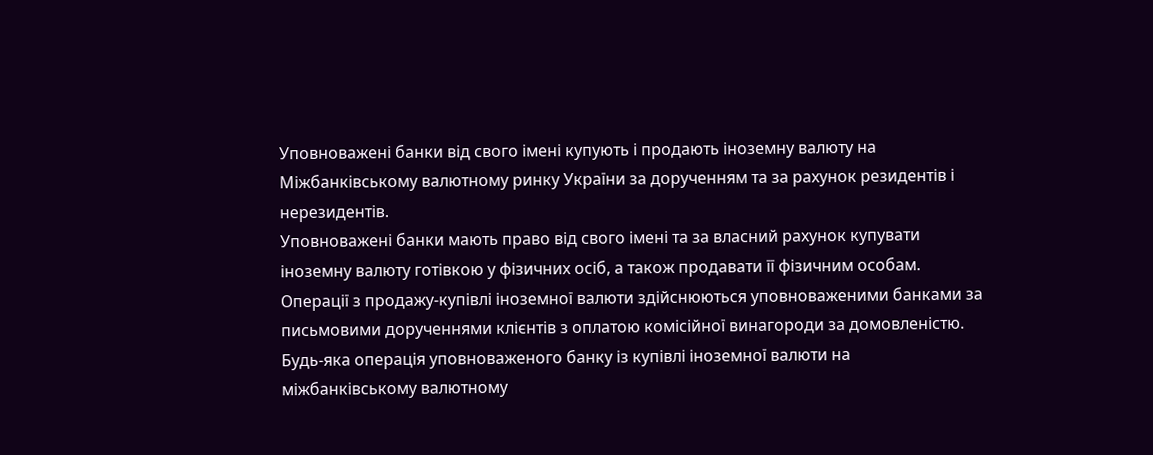Уповноважені банки від свого імені купують і продають іноземну валюту на Міжбанківському валютному ринку України за дорученням та за рахунок резидентів і нерезидентів.
Уповноважені банки мають право від свого імені та за власний рахунок купувати іноземну валюту готівкою у фізичних осіб, а також продавати її фізичним особам.
Операції з продажу-купівлі іноземної валюти здійснюються уповноваженими банками за письмовими дорученнями клієнтів з оплатою комісійної винагороди за домовленістю.
Будь-яка операція уповноваженого банку із купівлі іноземної валюти на міжбанківському валютному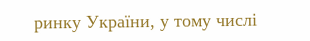ринку України, у тому числі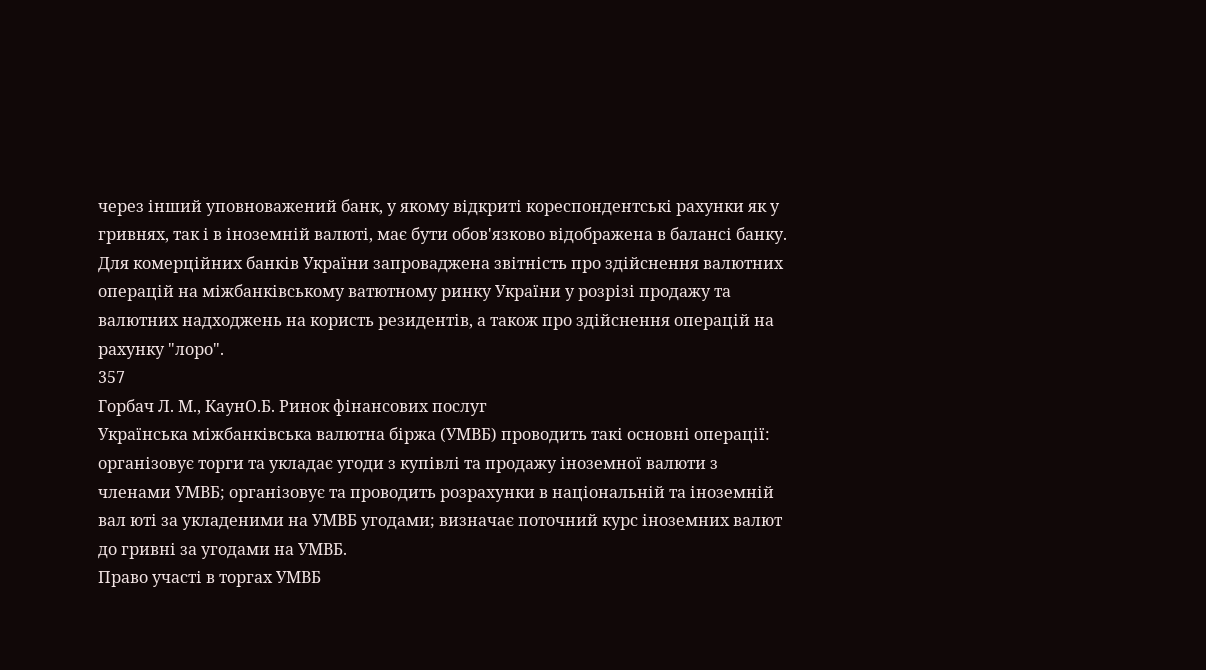через інший уповноважений банк, у якому відкриті кореспондентські рахунки як у гривнях, так і в іноземній валюті, має бути обов'язково відображена в балансі банку.
Для комерційних банків України запроваджена звітність про здійснення валютних операцій на міжбанківському ватютному ринку України у розрізі продажу та валютних надходжень на користь резидентів, а також про здійснення операцій на рахунку "лоро".
357
Горбач Л. М., КаунО.Б. Ринок фінансових послуг
Українська міжбанківська валютна біржа (УМВБ) проводить такі основні операції: організовує торги та укладає угоди з купівлі та продажу іноземної валюти з членами УМВБ; організовує та проводить розрахунки в національній та іноземній вал юті за укладеними на УМВБ угодами; визначає поточний курс іноземних валют до гривні за угодами на УМВБ.
Право участі в торгах УМВБ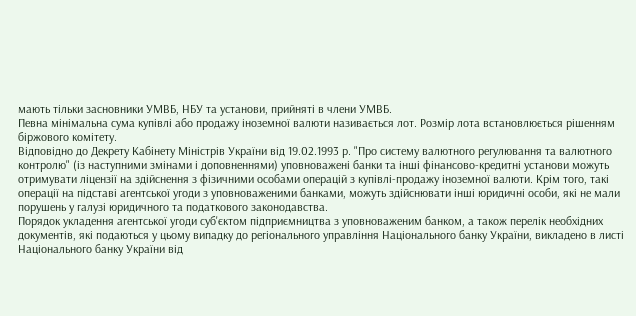мають тільки засновники УМВБ, НБУ та установи, прийняті в члени УМВБ.
Певна мінімальна сума купівлі або продажу іноземної валюти називається лот. Розмір лота встановлюється рішенням біржового комітету.
Відповідно до Декрету Кабінету Міністрів України від 19.02.1993 р. "Про систему валютного регулювання та валютного контролю" (із наступними змінами і доповненнями) уповноважені банки та інші фінансово-кредитні установи можуть отримувати ліцензії на здійснення з фізичними особами операцій з купівлі-продажу іноземної валюти. Крім того, такі операції на підставі агентської угоди з уповноваженими банками, можуть здійснювати інші юридичні особи, які не мали порушень у галузі юридичного та податкового законодавства.
Порядок укладення агентської угоди суб'єктом підприємництва з уповноваженим банком, а також перелік необхідних документів, які подаються у цьому випадку до регіонального управління Національного банку України, викладено в листі Національного банку України від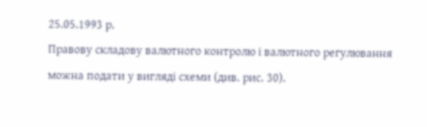25.05.1993 р.
Правову складову валютного контролю і валютного регулювання можна подати у вигляді схеми (див. рис. 30).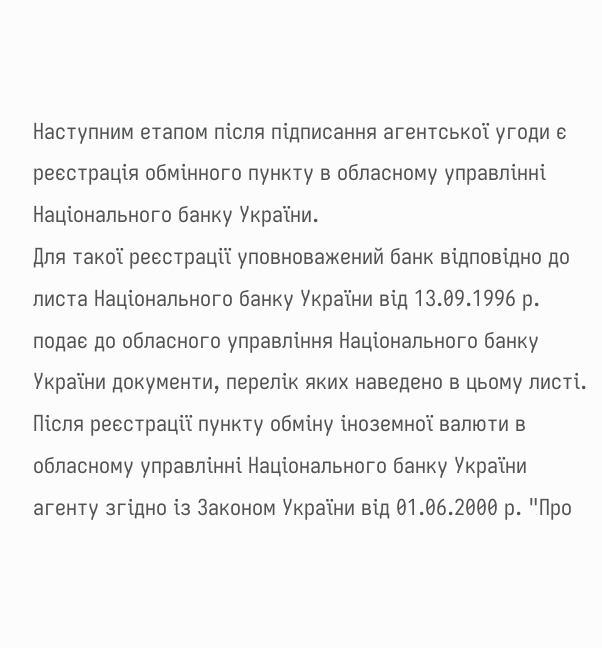Наступним етапом після підписання агентської угоди є реєстрація обмінного пункту в обласному управлінні Національного банку України.
Для такої реєстрації уповноважений банк відповідно до листа Національного банку України від 13.09.1996 р. подає до обласного управління Національного банку України документи, перелік яких наведено в цьому листі.
Після реєстрації пункту обміну іноземної валюти в обласному управлінні Національного банку України агенту згідно із Законом України від 01.06.2000 р. "Про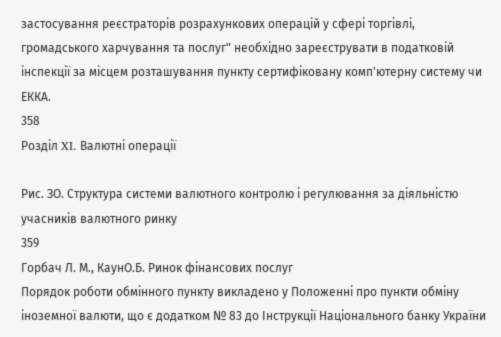застосування реєстраторів розрахункових операцій у сфері торгівлі, громадського харчування та послуг" необхідно зареєструвати в податковій інспекції за місцем розташування пункту сертифіковану комп'ютерну систему чи ЕККА.
358
Розділ XI. Валютні операції

Рис. ЗО. Структура системи валютного контролю і регулювання за діяльністю учасників валютного ринку
359
Горбач Л. М., КаунО.Б. Ринок фінансових послуг
Порядок роботи обмінного пункту викладено у Положенні про пункти обміну іноземної валюти, що є додатком № 83 до Інструкції Національного банку України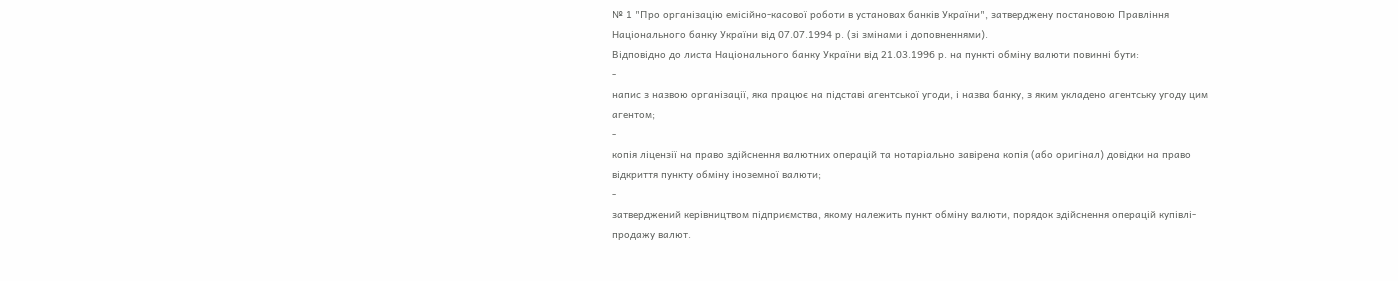№ 1 "Про організацію емісійно-касової роботи в установах банків України", затверджену постановою Правління Національного банку України від 07.07.1994 р. (зі змінами і доповненнями).
Відповідно до листа Національного банку України від 21.03.1996 р. на пункті обміну валюти повинні бути:
-
напис з назвою організації, яка працює на підставі агентської угоди, і назва банку, з яким укладено агентську угоду цим агентом;
-
копія ліцензії на право здійснення валютних операцій та нотаріально завірена копія (або оригінал) довідки на право відкриття пункту обміну іноземної валюти;
-
затверджений керівництвом підприємства, якому належить пункт обміну валюти, порядок здійснення операцій купівлі-продажу валют.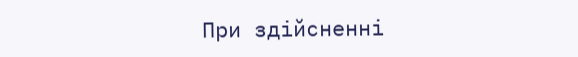При здійсненні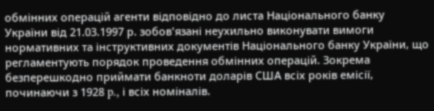обмінних операцій агенти відповідно до листа Національного банку України від 21.03.1997 р. зобов'язані неухильно виконувати вимоги нормативних та інструктивних документів Національного банку України, що регламентують порядок проведення обмінних операцій. Зокрема безперешкодно приймати банкноти доларів США всіх років емісії, починаючи з 1928 p., і всіх номіналів.